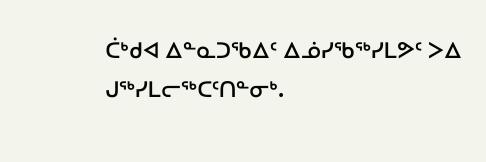ᑖᒃᑯᐊ ᐃᓐᓇᑐᖃᐃᑦ ᐃᓅᓯᖃᖅᓯᒪᕗᑦ ᐳᐃ
ᒍᖅᓯᒪᓕᖅᑕᑦᑎᓐᓂᒃ.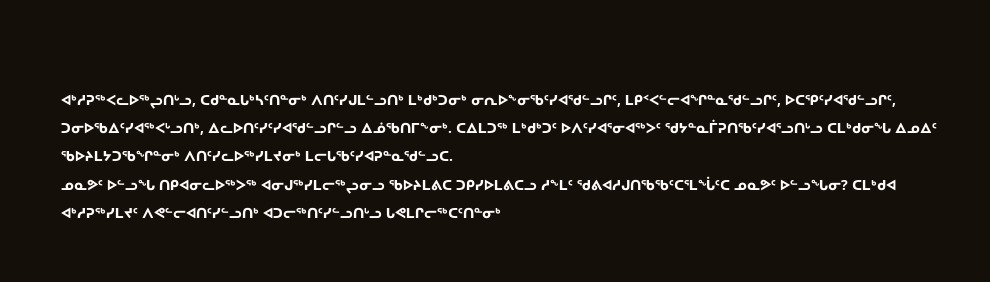ᐊᒃᓱᕈᖅᐸᓚᐅᖅᖢᑎᒡᓗ, ᑕᑯᓐᓇᒐᒃᓴᑦᑎᓐᓂᒃ ᐱᑎᑦᓯᒍᒪᓪᓗᑎᒃ ᒪᒃᑯᒃᑐᓂᒃ ᓂᕆᐅᖕᓂᖃᑦᓯᐊᖁᓪᓗᒋᑦ, ᒪᑭᑉᐸᓪᓕᐊᖏᓐᓇᖁᓪᓗᒋᑦ, ᐅᑕᕿᑦᓯᐊᖁᓪᓗᒋᑦ, ᑐᓂᐅᖃᐃᑦᓯᐊᖅᐸᒡᓗᑎᒃ, ᐃᓚᐅᑎᑦᓯᑦᓯᐊᖁᓪᓗᒋᓪᓗ ᐃᓅᖃᑎᒥᖕᓂᒃ. ᑕᐃᒪᑐᖅ ᒪᒃᑯᒃᑐᑦ ᐅᐱᑦᓯᐊᕐᓂᐊᖅᐳᑦ ᖁᔭᓐᓇᒦᕈᑎᖃᑦᓯᐊᕐᓗᑎᒡᓗ ᑕᒪᒃᑯᓂᖓ ᐃᓄᐃᑦ ᖃᐅᔨᒪᔭᑐᖃᖏᓐᓂᒃ ᐱᑎᑦᓯᓚᐅᖅᓯᒪᔪᓂᒃ ᒪᓕᒐᖃᑦᓯᐊᕈᓐᓇᖁᓪᓗᑕ.
ᓄᓇᕗᑦ ᐅᓪᓗᖓ ᑎᑭᐊᓂᓚᐅᖅᐳᖅ ᐊᓂᒍᖅᓯᒪᓕᖅᖢᓂᓗ ᖃᐅᔨᒪᕕᑕ ᑐᑭᓯᐅᒪᕕᑕᓗ ᓱᖕᒪᑦ ᖁᕕᐊᓱᒍᑎᖃᖃᑦᑕᕐᒪᖔᑦᑕ ᓄᓇᕗᑦ ᐅᓪᓗᖓᓂ? ᑕᒪᒃᑯᐊ ᐊᒃᓱᕈᖅᓯᒪᔪᑦ ᐱᕙᓪᓕᐊᑎᑦᓯᓪᓗᑎᒃ ᐊᑐᓕᖅᑎᑦᓯᓪᓗᑎᒡᓗ ᒐᕙᒪᒋᓕᖅᑕᑦᑎᓐᓂᒃ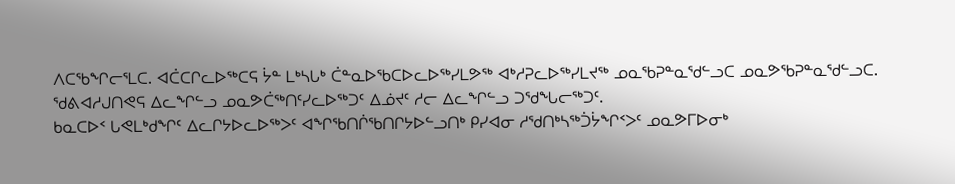ᐱᑕᖃᖏᓕᕐᒪᑕ. ᐊᑖᑕᒋᓚᐅᖅᑕᕋ ᔮᓐ ᒪᒃᓴᒐᒃ ᑖᓐᓇᐅᖃᑕᐅᓚᐅᖅᓯᒪᕗᖅ ᐊᒃᓱᕈᓚᐅᖅᓯᒪᔪᖅ ᓄᓇᖃᕈᓐᓇᖁᓪᓗᑕ ᓄᓇᕗᖃᕈᓐᓇᖁᓪᓗᑕ. ᖁᕕᐊᓱᒍᑎᕙᕋ ᐃᓚᖏᓪᓗ ᓄᓇᕗᑖᖅᑎᑦᓯᓚᐅᖅᑐᑦ ᐃᓅᔪᑦ ᓱᓕ ᐃᓚᖏᓪᓗ ᑐᖁᖓᓕᖅᑐᑦ.
ᑲᓇᑕᐅᑉ ᒐᕙᒪᒃᑯᖏᑦ ᐃᓚᒋᔭᐅᓚᐅᖅᐳᑦ ᐊᖏᖃᑎᒌᖃᑎᒋᔭᐅᓪᓗᑎᒃ ᑭᓯᐊᓂ ᓱᖁᑎᒃᓴᖅᑑᔮᖏᑉᐳᑦ ᓄᓇᕗᒥᐅᓂᒃ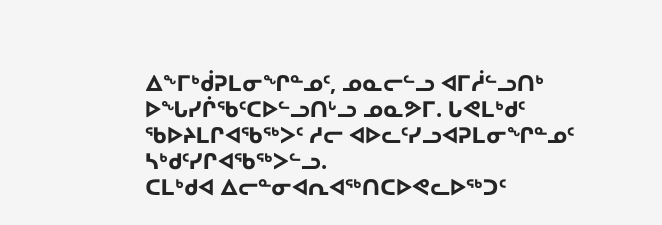ᐃᖕᒥᒃᑰᕈᒪᓂᖏᓐᓄᑦ, ᓄᓇᓕᓪᓗ ᐊᒥᓲᓪᓗᑎᒃ ᐅᖓᓯᒌᖃᑦᑕᐅᓪᓗᑎᒡᓗ ᓄᓇᕗᒥ. ᒐᕙᒪᒃᑯᑦ ᖃᐅᔨᒪᒋᐊᖃᖅᐳᑦ ᓱᓕ ᐊᐅᓚᑦᓯᓗᐊᕈᒪᓂᖏᓐᓄᑦ ᓴᒃᑯᑦᓯᒋᐊᖃᖅᐳᓪᓗ.
ᑕᒪᒃᑯᐊ ᐃᓕᓐᓂᐊᕆᐊᖅᑎᑕᐅᕙᓚᐅᖅᑐᑦ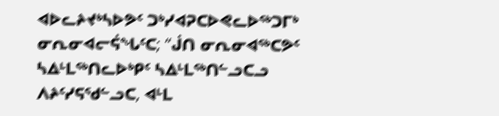ᐊᐅᓚᔨᔪᒃᓴᐅᕗᑦ ᑐᒃᓯᐊᕈᑕᐅᕙᓚᐅᖅᑐᒥᒃ ᓂᕆᓂᐊᓕᕌᖓᑦᑕ; “ᒎᑎ ᓂᕆᓂᐊᖅᑕᕗᑦ ᓴᐃᒻᒪᖅᑎᓚᐅᒃᑭᑦ ᓴᐃᒻᒪᖅᑎᓪᓗᑕᓗ ᐱᔨᑦᓯᕋᖁᓪᓗᑕ, ᐊᒻᒪ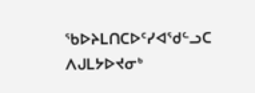ᖃᐅᔨᒪᑎᑕᐅᑦᓯᐊᖁᓪᓗᑕ ᐱᒍᒪᔭᐅᔪᓂᒃ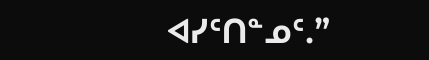ᐊᓯᑦᑎᓐᓄᑦ.”